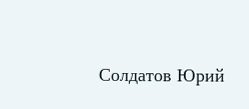Солдатов Юрий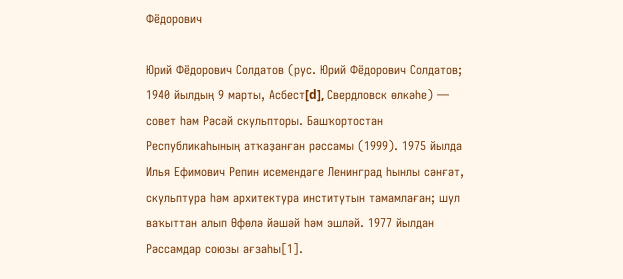Фёдорович

Юрий Фёдорович Солдатов (рус. Юрий Фёдорович Солдатов; 1940 йылдың 9 марты, Асбест[d], Свердловск өлкәһе) — совет һәм Рәсәй скульпторы. Башҡортостан Республикаһының атҡаҙанған рәссамы (1999). 1975 йылда Илья Ефимович Репин исемендәге Ленинград һынлы сәнғәт, скульптура һәм архитектура институтын тамамлаған; шул ваҡыттан алып Өфөлә йәшәй һәм эшләй. 1977 йылдан Рәссамдар союзы ағзаһы[1].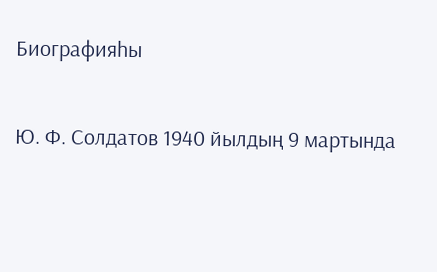Биографияһы

Ю. Ф. Солдатов 1940 йылдың 9 мартында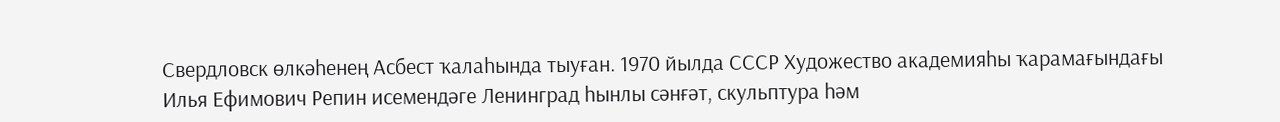Свердловск өлкәһенең Асбест ҡалаһында тыуған. 1970 йылда СССР Художество академияһы ҡарамағындағы Илья Ефимович Репин исемендәге Ленинград һынлы сәнғәт, скульптура һәм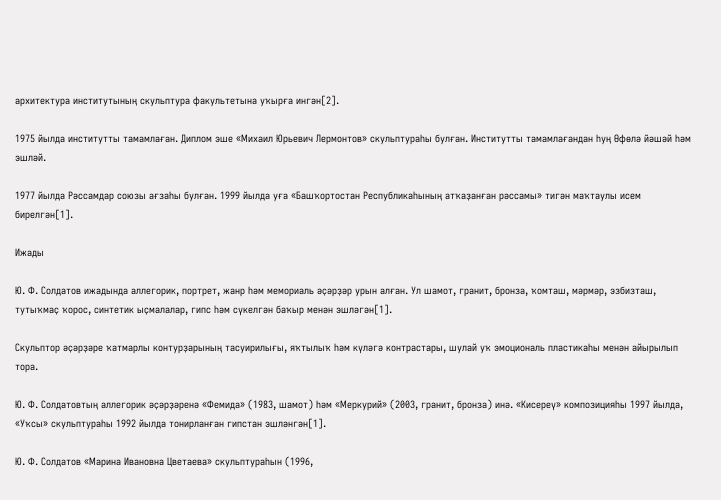архитектура институтының скульптура факультетына уҡырға ингән[2].

1975 йылда институтты тамамлаған. Диплом эше «Михаил Юрьевич Лермонтов» скульптураһы булған. Институтты тамамлағандан һуң Өфөлә йәшәй һәм эшләй.

1977 йылда Рәссамдар союзы ағзаһы булған. 1999 йылда уға «Башҡортостан Республикаһының атҡаҙанған рәссамы» тигән маҡтаулы исем бирелгән[1].

Ижады

Ю. Ф. Солдатов ижадында аллегорик, портрет, жанр һәм мемориаль әҫәрҙәр урын алған. Ул шамот, гранит, бронза, ҡомташ, мәрмәр, эзбизташ, тутыҡмаҫ ҡорос, синтетик ыҫмалалар, гипс һәм сүкелгән баҡыр менән эшләгән[1].

Скульптор әҫәрҙәре ҡатмарлы контурҙарының тасуирилығы, яҡтылыҡ һәм күләгә контрастары, шулай уҡ эмоциональ пластикаһы менән айырылып тора.

Ю. Ф. Солдатовтың аллегорик әҫәрҙәренә «Фемида» (1983, шамот) һәм «Меркурий» (2003, гранит, бронза) инә. «Кисереү» композицияһы 1997 йылда, «Уҡсы» скульптураһы 1992 йылда тонирланған гипстан эшләнгән[1].

Ю. Ф. Солдатов «Марина Ивановна Цветаева» скульптураһын (1996,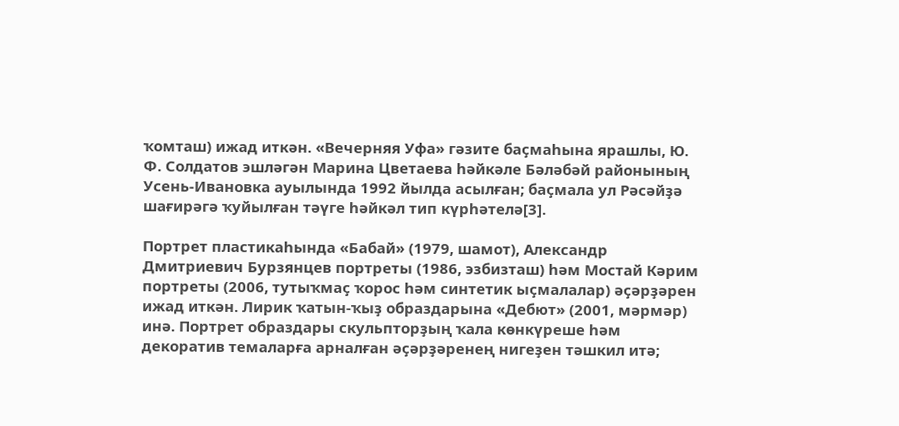ҡомташ) ижад иткән. «Вечерняя Уфа» гәзите баҫмаһына ярашлы, Ю. Ф. Солдатов эшләгән Марина Цветаева һәйкәле Бәләбәй районының Усень-Ивановка ауылында 1992 йылда асылған; баҫмала ул Рәсәйҙә шағирәгә ҡуйылған тәүге һәйкәл тип күрһәтелә[3].

Портрет пластикаһында «Бабай» (1979, шамот), Александр Дмитриевич Бурзянцев портреты (1986, эзбизташ) һәм Мостай Кәрим портреты (2006, тутыҡмаҫ ҡорос һәм синтетик ыҫмалалар) әҫәрҙәрен ижад иткән. Лирик ҡатын-ҡыҙ образдарына «Дебют» (2001, мәрмәр) инә. Портрет образдары скульпторҙың ҡала көнкүреше һәм декоратив темаларға арналған әҫәрҙәренең нигеҙен тәшкил итә;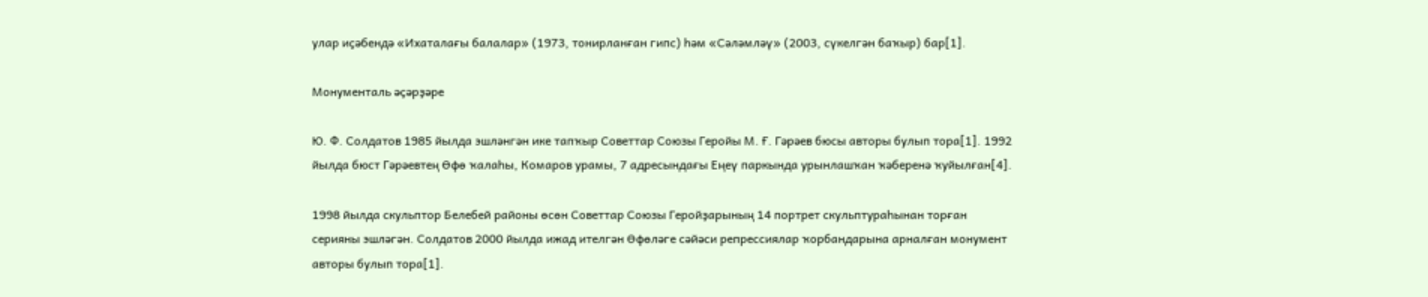улар иҫәбендә «Ихаталағы балалар» (1973, тонирланған гипс) һәм «Сәләмләү» (2003, сүкелгән баҡыр) бар[1].

Монументаль әҫәрҙәре

Ю. Ф. Солдатов 1985 йылда эшләнгән ике тапҡыр Советтар Союзы Геройы М. Ғ. Гәрәев бюсы авторы булып тора[1]. 1992 йылда бюст Гәрәевтең Өфө ҡалаһы, Комаров урамы, 7 адресындағы Еңеү паркында урынлашҡан ҡәберенә ҡуйылған[4].

1998 йылда скульптор Белебей районы өсөн Советтар Союзы Геройҙарының 14 портрет скульптураһынан торған серияны эшләгән. Солдатов 2000 йылда ижад ителгән Өфөләге сәйәси репрессиялар ҡорбандарына арналған монумент авторы булып тора[1].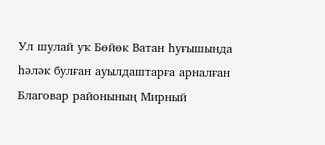Ул шулай уҡ Бөйөк Ватан һуғышында һәләк булған ауылдаштарға арналған Благовар районының Мирный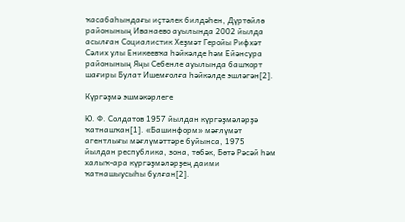ҡасабаһындағы иҫтәлек билдәһен, Дүртөйлө районының Иванаево ауылында 2002 йылда асылған Социалистик Хеҙмәт Геройы Рифхәт Сәлих улы Еникеевҡа һәйкәлде һәм Ейәнсура районының Яңы Себенле ауылында башҡорт шағиры Булат Ишемғолға һәйкәлде эшләгән[2].

Күргәҙмә эшмәкәрлеге

Ю. Ф. Солдатов 1957 йылдан күргәҙмәләрҙә ҡатнашҡан[1]. «Башинформ» мәғлүмәт агентлығы мәғлүмәттәре буйынса, 1975 йылдан республика, зона, төбәк, Бөтә Рәсәй һәм халыҡ-ара күргәҙмәләрҙең даими ҡатнашыусыһы булған[2].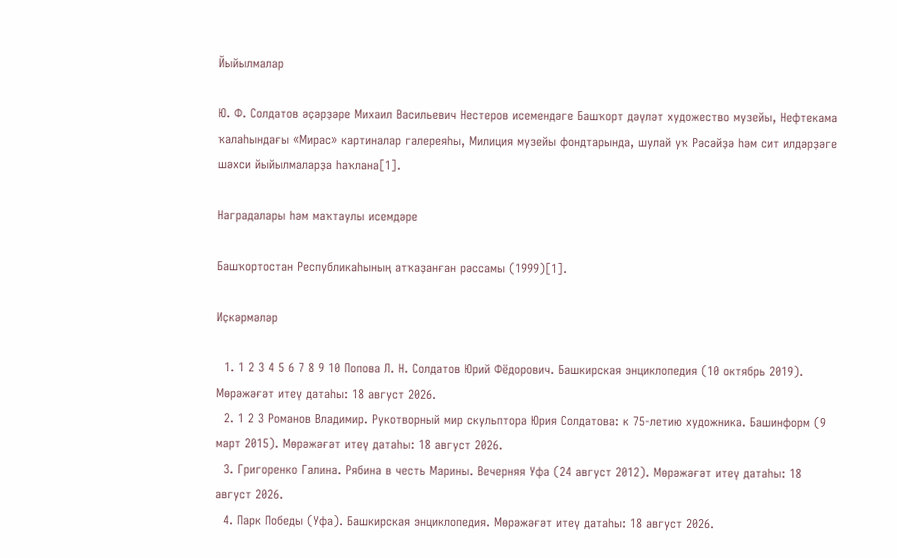Йыйылмалар

Ю. Ф. Солдатов әҫәрҙәре Михаил Васильевич Нестеров исемендәге Башҡорт дәүләт художество музейы, Нефтекама ҡалаһындағы «Мирас» картиналар галереяһы, Милиция музейы фондтарында, шулай уҡ Рәсәйҙә һәм сит илдәрҙәге шәхси йыйылмаларҙа һаҡлана[1].

Наградалары һәм маҡтаулы исемдәре

Башҡортостан Республикаһының атҡаҙанған рәссамы (1999)[1].

Иҫкәрмәләр

  1. 1 2 3 4 5 6 7 8 9 10 Попова Л. Н. Солдатов Юрий Фёдорович. Башкирская энциклопедия (10 октябрь 2019). Мөрәжәғәт итеү датаһы: 18 август 2026.
  2. 1 2 3 Романов Владимир. Рукотворный мир скульптора Юрия Солдатова: к 75-летию художника. Башинформ (9 март 2015). Мөрәжәғәт итеү датаһы: 18 август 2026.
  3. Григоренко Галина. Рябина в честь Марины. Вечерняя Уфа (24 август 2012). Мөрәжәғәт итеү датаһы: 18 август 2026.
  4. Парк Победы (Уфа). Башкирская энциклопедия. Мөрәжәғәт итеү датаһы: 18 август 2026.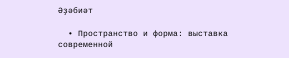Әҙәбиәт

  • Пространство и форма: выставка современной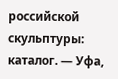российской скульптуры: каталог. — Уфа,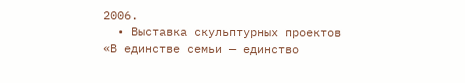2006.
  • Выставка скульптурных проектов «В единстве семьи — единство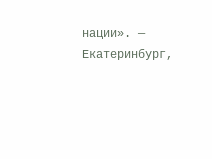нации». — Екатеринбург,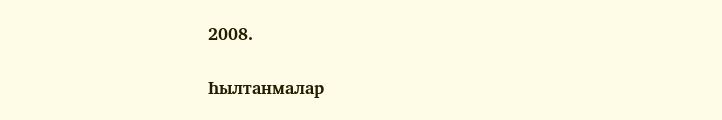2008.

Һылтанмалар